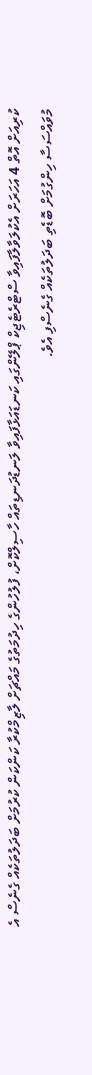ކުރިއަށް އޮތް 4 އަހަރަށް އެކުލަވާލާފައިވާ ސްޓްރެޓެޖިކް ޕްލޭންގައި ކަނޑައަޅާފައިވާ ލަނޑުދަނޑިތައް ހާސިލްކޮށް، ފުލުހުންގެ ހިދުމަތުގެ މައްޗަށް ލާޒިމްކުރާ ކަންކަން ކުރުމަށް ބަދަލުތަކެއް ގެނެސް އެ މުވައްސަސާ ހިންގުމަށް ބޮޑެތި ބަދަލުތަކެއް ގެނެސްފި އެވެ.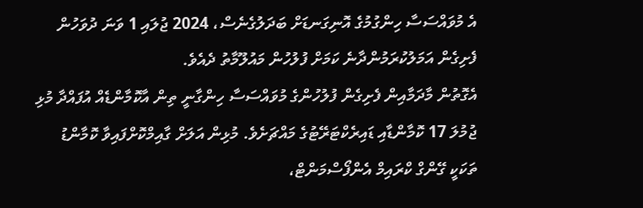އެ މުވައްސަސާ ހިންގުމުގެ އޮނިގަނޑަށް ބަދަލުގެނެސް، 2024 ޖުލައި 1 ވަނަ ދުވަހުން ފެށިގެން އަމަލުކުރަމުންދާނެ ކަމަށް ފުލުހުން މައުލޫމާތު ދެއެވެ.
އެގޮތުން މާދަމާއިން ފެށިގެން ފުލުހުންގެ މުވައްސަސާ ހިންގާނީ ތިން އާކޮމާންޑެއް އުފައްދާ މުޅި ޖުމުލަ 17 ކޮމާންޑާއި ޑައިރެކްޓަރޭޓުގެ މައްޗަށެވެ. މުޅިން އަލަށް ގާއިމްކޮށްފައިވާ ކޮމާންޑު ތަކަކީ ގޭންގް ކްރައިމް އެންފޯސްމަންޓް،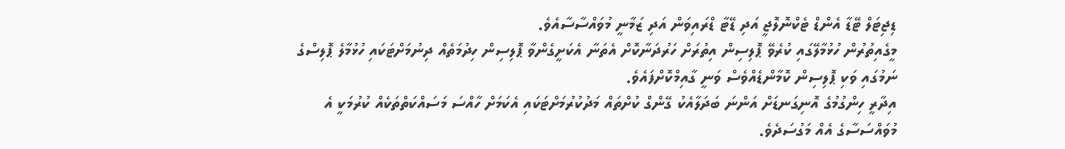ޑިޖިޓަލް ޓޭޑާ އެންޑް ޓެކްނޮލޮޖީ އަދި ޑޭޓާ ޑްރައިވަން އަދި ޒަމާނީ މުވައްސާސާއެވެ.
މީގެއިތުރުން ހުޅުމާލޭގައި ކުރެވޭ ޕޮލިސިން އިތުރަށް ހަރުދަނާކޮށް އެތަނާ އެކަށީގެންވާ ޕޮލިސިން ހިދުމަތެއް ދިނުމަށްޓަކައި ހުޅުމާލެ ޕޮލިސްގެ ނަމުގައި ވަކި ޕޮލިސިން ކޮމާންޑެއްވެސް ވަނީ ގާއިމްކޮށްފައެވެ.
އިދާރީ ހިންގުމުގެ އޮނިގަނޑަށް އަންނަ ބަދަލާއެކު ގޭންގް ކުށްތައް މަދުކުރުމަށްޓަކައި އެކަމަށް ހާއްސަ މަސައްކަތްތަކެއް ކުރުމަކީ އެ މުވައްސަސާގެ އެއް މަގުސަދެވެ.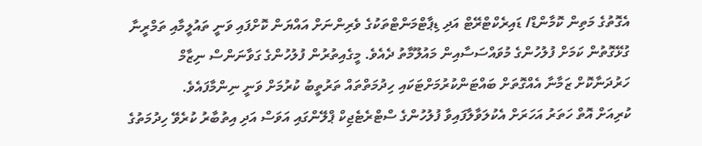އެގޮތުގެ މަތިން ކޮމާންޑް/ ޑައިރެކްޓްރޭޓް އަދި ޑިޕާޓްމަންޓްތަކުގެ ވެރިންނަށް އައްޔަން ކޮށްފައި ވަނީ ތައުލީމާއި ތަމްރީނާ ގުޅޭގޮތުން ކަމަށް ފުލުހުންގެ މުވައްސަސާއިން މައުލޫމާތު ދެއެވެ. މީގެއިތުރުން ފުލުހުންގެ ގަވާނަންސް ނިޒާމް ހަރުދަނާކޮށް ޒަމާނާ އެއްގޮތަށް ބައްޓަންކުރުމަށްޓަކައި ހިދުމަތްތައް ތަރުތީބު ކުރުމަށް ވަނީ ނިންމާފައެވެ.
ކުރިއަށް އޮތް ހަތަރު އަހަރަށް އެކުލަވާލާފައިވާ ފުލުހުންގެ ސްޓްރެޓެޖިކް ޕްލޭންގައި އަވަސް އަދި އިތުބާރު ކުރެވޭ ހިދުމަތުގެ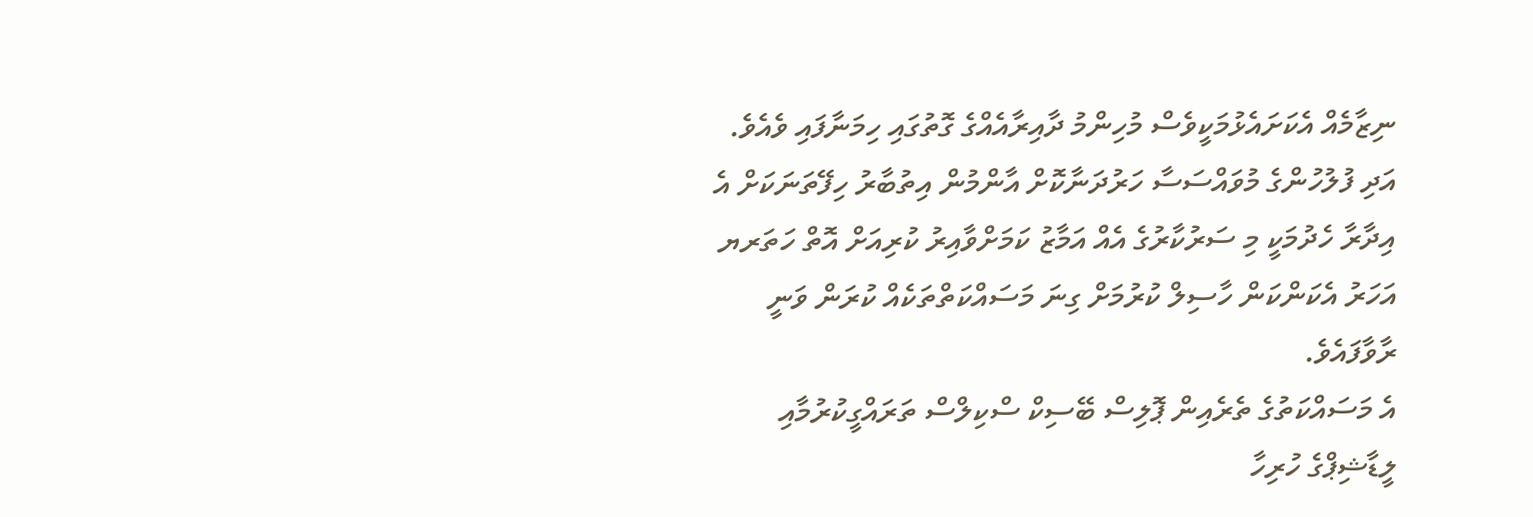ނިޒާމެއް އެކަށައެޅުމަކީވެސް މުހިންމު ދާއިރާއެއްގެ ގޮތުގައި ހިމަނާފައި ވެއެވެ. އަދި ފުލުހުންގެ މުވައްސަސާ ހަރުދަނާކޮށް އާންމުން އިތުބާރު ހިފޭތަނަކަށް އެ އިދާރާ ހެދުމަކީ މި ސަރުކާރުގެ އެއް އަމާޒު ކަމަށްވާއިރު ކުރިއަށް އޮތް ހަތަރޔ އަހަރު އެކަންކަން ހާސިލް ކުރުމަށް ގިނަ މަސައްކަތްތަކެއް ކުރަން ވަނީ ރާވާފައެވެ.
އެ މަސައްކަތުގެ ތެރެއިން ޕޮލިސް ބޭސިކް ސްކިލްސް ތަރައްގީކުރުމާއި ލީޑާޝިޕްގެ ހުރިހާ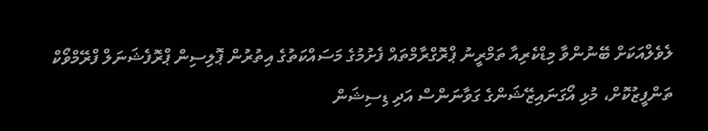ލެވެލްއަކަށް ބޭނުންވާ މިޑްކެރިއާ ތަމްރީނު ޕްރޮގްރާމްތައް ފެށުމުގެ މަސައްކަތުގެ އިތުރުން ޕޮލިސިން ޕްރޮފެޝަނަލް ފްރޭމްވޯކް ތަންފީޒުކޮށް، މުޅި އޯގަނައިޒޭޝަންގެ ގަވާނަންސް އަދި ޑިސިޝަން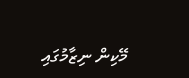މޭކިން ނިޒާމުގައި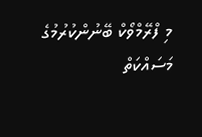މި ފްރޭމްވޯކް ބޭނުންކުރުމުގެ މަސައްކަތް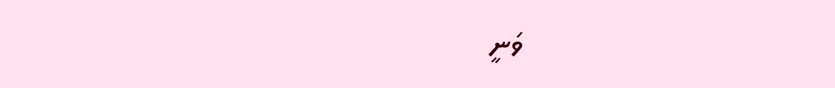ވަނީ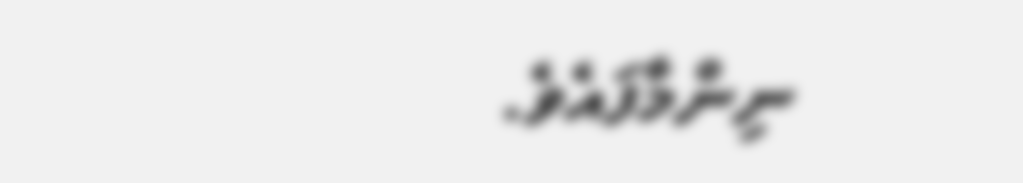ނިންމާފައެވެ.